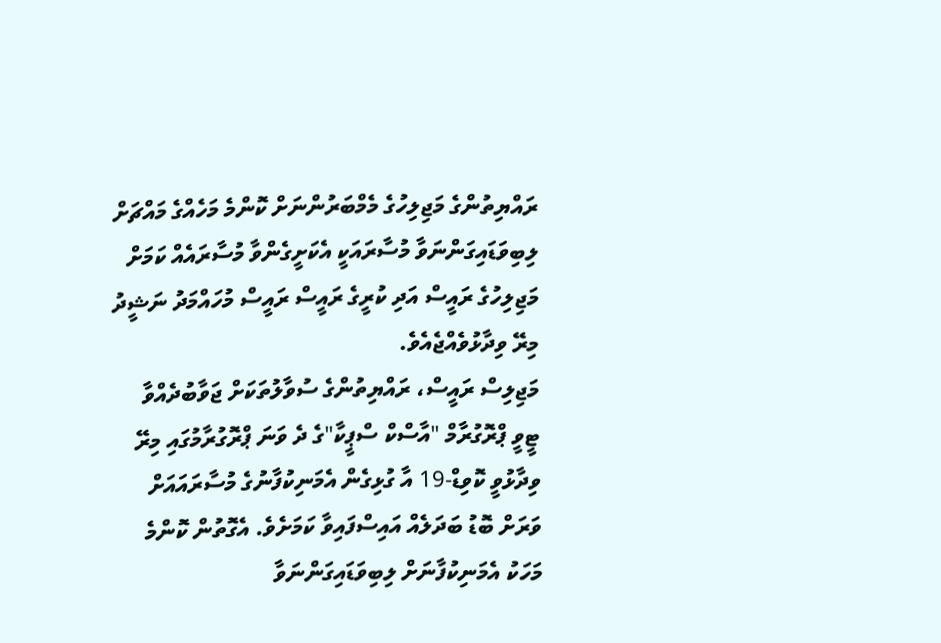ރައްޔިތުންގެ މަޖިލިހުގެ މެމްބަރުންނަށް ކޮންމެ މަހެއްގެ މައްޗަށް ލިބިވަޑައިގަންނަވާ މުސާރައަކީ އެކަށީގެންވާ މުސާރައެއް ކަމަށް މަޖިލިހުގެ ރައީސް އަދި ކުރީގެ ރައީސް ރައީސް މުހައްމަދު ނަޝީދު މިރޭ ވިދާޅުވެއްޖެއެވެ.
މަޖިލިސް ރައީސް، ރައްޔިތުންގެ ސުވާލުތަކަށް ޖަވާބުދެއްވާ ޓީވީ ޕްރޮގުރާމް "އާސްކް ސްޕީކާ"ގެ ދެ ވަނަ ޕްރޮގުރާމުގައި މިރޭ ވިދާޅުވީ ކޮވިޑް-19 އާ ގުޅިގެން އެމަނިކުފާނުގެ މުސާރައައަށް ވަރަށް ބޮޑު ބަދަލެއް އައިސްފައިވާ ކަމަށެވެ. އެގޮތުން ކޮންމެ މަހަކު އެމަނިކުފާނަށް ލިބިވަޑައިގަންނަވާ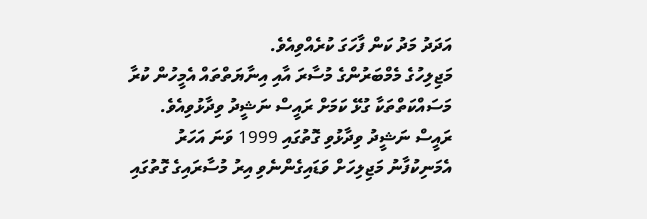އަދަދު މަދު ކަން ފާހަގަ ކުރެއްވިއެވެ.
މަޖިލިހުގެ މެމްބަރުންގެ މުސާރަ އާއި އިނާޔަތްތައް އެމީހުން ކުރާ މަސައްކަތްތަކާ ގުޅޭ ކަމަށް ރައީސް ނަޝީދު ވިދާޅުވިއެވެ.
ރައީސް ނަޝީދު ވިދާޅުވި ގޮތުގައި 1999 ވަނަ އަހަރު އެމަނިކުފާނު މަޖިލިހަށް ވަޑައިގެންނެވި އިރު މުސާރައިގެ ގޮތުގައި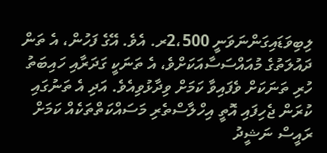ލިބިވަޑައިގަންނަވަނީ 2،500ރ. އެވެ. އޭގެ ފަހުން، އެ ތަން ދައުލަތުގެ މުއައްސަސާއަކަށްވެ، އެ ތަނަކީ ގަދަރާއި ހައިބަތު ހުރި ތަނަކަށް ވެފައިވާ ކަމަށް ވިދާޅުވިއެވެ. އަދި އެ ތަނުގައި ކުރަން ޖެހިފައި އޮތީ އިހްލާސްތެރި މަސައްކަތްތަކެއް ކަމަށް ރައީސް ނަޝީދު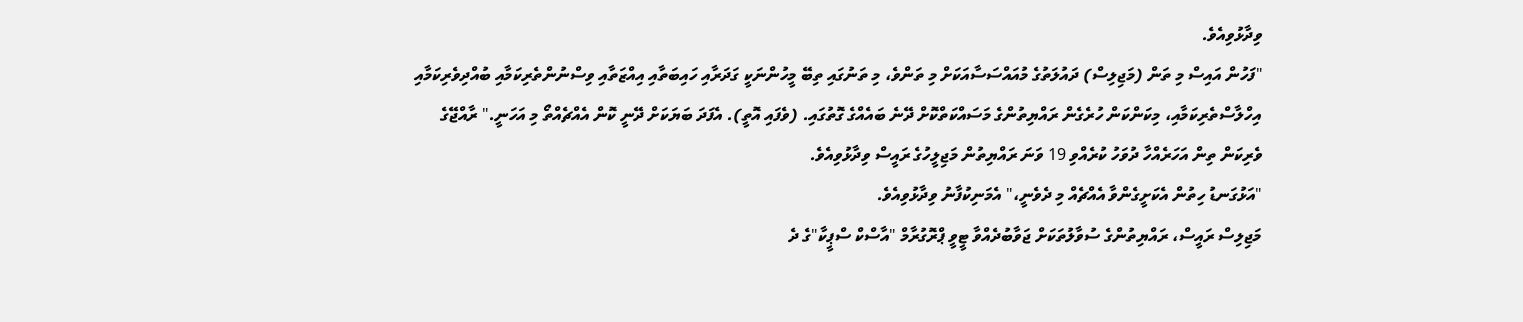ވިދާޅުވިއެވެ.
"ފަހުން އައިސް މި ތަން (މަޖިލިސް) ދައުލަތުގެ މުއައްސަސާއަކަށް މި ތަންވެ، މި ތަނުގައި ތިބޭ މީހުންނަކީ ގަދަރާއި ހައިބަތާއި އިއްޒަތާއި ވިސްނުންތެރިކަމާއި ބުއްދިވެރިކަމާއި އިހްލާސްތެރިކަމާއި، މިކަންކަން ހުރެގެން ރައްޔިތުންގެ މަސައްކަތްކޮށް ދޭނެ ބައެއްގެ ގޮތުގައި. (ވެފައި އޮތީ). އެފަދަ ބަޔަކަށް ދޭނީ ކޮން އެއްޗެއްތޯ މި އަހަނީ." ރާއްޖޭގެ ވެރިކަން ތިން އަހަރެއްހާ ދުވަހު ކުރެއްވި 19 ވަނަ ރައްޔިތުން މަޖިލީހުގެ ރައީސް ވިދާޅުވިއެވެ.
"އަޅުގަނޑު ހިތުން އެކަށީގެންވާ އެއްޗެއް މި ދެވެނީ،" އެމަނިކުފާނު ވިދާޅުވިއެވެ.
މަޖިލިސް ރައީސް، ރައްޔިތުންގެ ސުވާލުތަކަށް ޖަވާބުދެއްވާ ޓީވީ ޕްރޮގުރާމް "އާސްކް ސްޕީކާ"ގެ ދެ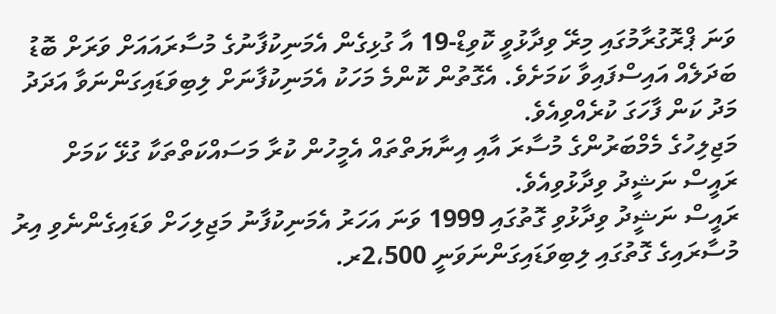ވަނަ ޕްރޮގުރާމުގައި މިރޭ ވިދާޅުވީ ކޮވިޑް-19 އާ ގުޅިގެން އެމަނިކުފާނުގެ މުސާރައައަށް ވަރަށް ބޮޑު ބަދަލެއް އައިސްފައިވާ ކަމަށެވެ. އެގޮތުން ކޮންމެ މަހަކު އެމަނިކުފާނަށް ލިބިވަޑައިގަންނަވާ އަދަދު މަދު ކަން ފާހަގަ ކުރެއްވިއެވެ.
މަޖިލިހުގެ މެމްބަރުންގެ މުސާރަ އާއި އިނާޔަތްތައް އެމީހުން ކުރާ މަސައްކަތްތަކާ ގުޅޭ ކަމަށް ރައީސް ނަޝީދު ވިދާޅުވިއެވެ.
ރައީސް ނަޝީދު ވިދާޅުވި ގޮތުގައި 1999 ވަނަ އަހަރު އެމަނިކުފާނު މަޖިލިހަށް ވަޑައިގެންނެވި އިރު މުސާރައިގެ ގޮތުގައި ލިބިވަޑައިގަންނަވަނީ 2،500ރ.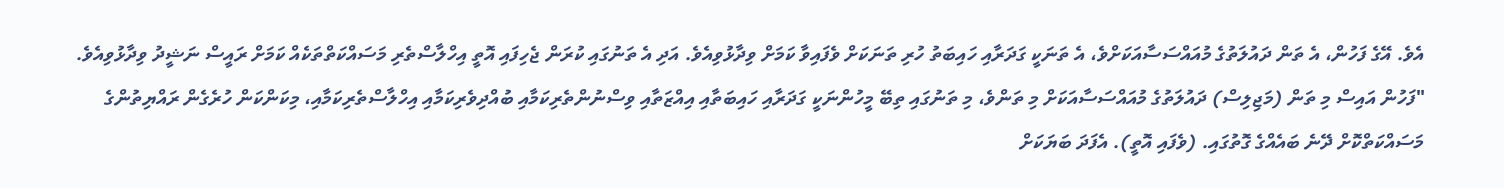އެވެ. އޭގެ ފަހުން، އެ ތަން ދައުލަތުގެ މުއައްސަސާއަކަށްވެ، އެ ތަނަކީ ގަދަރާއި ހައިބަތު ހުރި ތަނަކަށް ވެފައިވާ ކަމަށް ވިދާޅުވިއެވެ. އަދި އެ ތަނުގައި ކުރަން ޖެހިފައި އޮތީ އިހްލާސްތެރި މަސައްކަތްތަކެއް ކަމަށް ރައީސް ނަޝީދު ވިދާޅުވިއެވެ.
"ފަހުން އައިސް މި ތަން (މަޖިލިސް) ދައުލަތުގެ މުއައްސަސާއަކަށް މި ތަންވެ، މި ތަނުގައި ތިބޭ މީހުންނަކީ ގަދަރާއި ހައިބަތާއި އިއްޒަތާއި ވިސްނުންތެރިކަމާއި ބުއްދިވެރިކަމާއި އިހްލާސްތެރިކަމާއި، މިކަންކަން ހުރެގެން ރައްޔިތުންގެ މަސައްކަތްކޮށް ދޭނެ ބައެއްގެ ގޮތުގައި. (ވެފައި އޮތީ). އެފަދަ ބަޔަކަށް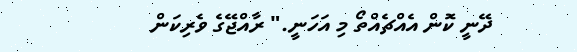ދޭނީ ކޮން އެއްޗެއްތޯ މި އަހަނީ." ރާއްޖޭގެ ވެރިކަން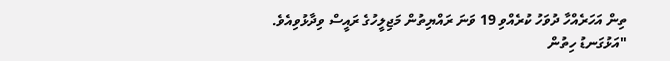ތިން އަހަރެއްހާ ދުވަހު ކުރެއްވި 19 ވަނަ ރައްޔިތުން މަޖިލީހުގެ ރައީސް ވިދާޅުވިއެވެ.
"އަޅުގަނޑު ހިތުން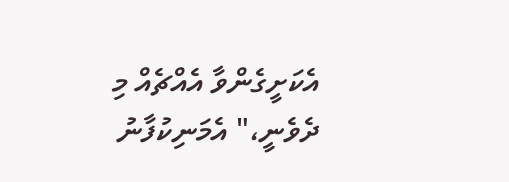އެކަށީގެންވާ އެއްޗެއް މި ދެވެނީ،" އެމަނިކުފާނު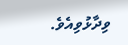ވިދާޅުވިއެވެ.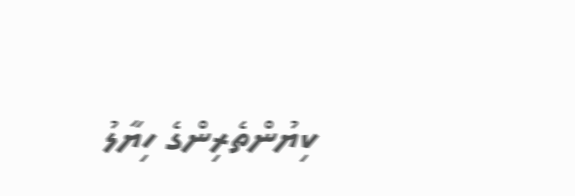ކިޔުންތެރިންގެ ހިޔާލު